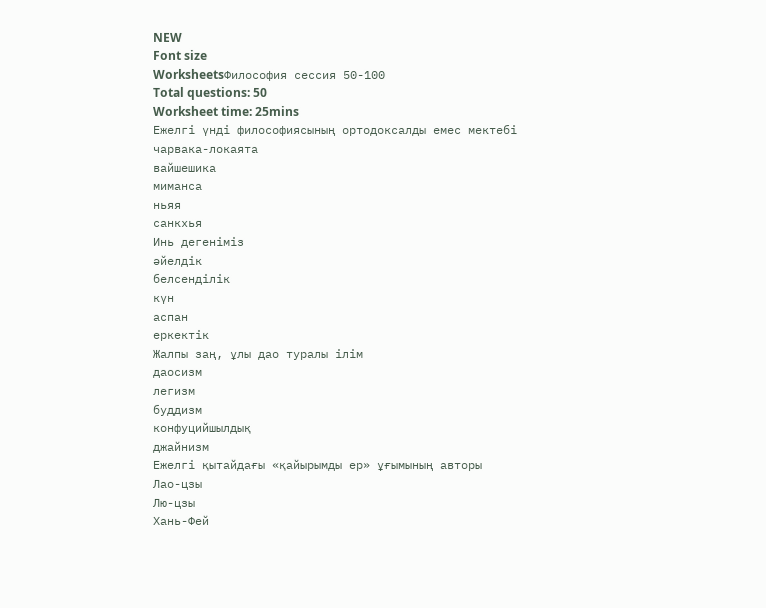NEW
Font size
WorksheetsФилософия сессия 50-100
Total questions: 50
Worksheet time: 25mins
Ежелгі үнді философиясының ортодоксалды емес мектебі
чарвака-локаята
вайшешика
миманса
ньяя
санкхья
Инь дегеніміз
әйелдік
белсенділік
күн
аспан
еркектік
Жалпы заң, ұлы дао туралы ілім
даосизм
легизм
буддизм
конфуцийшылдық
джайнизм
Ежелгі қытайдағы «қайырымды ер» ұғымының авторы
Лао-цзы
Лю-цзы
Хань-Фей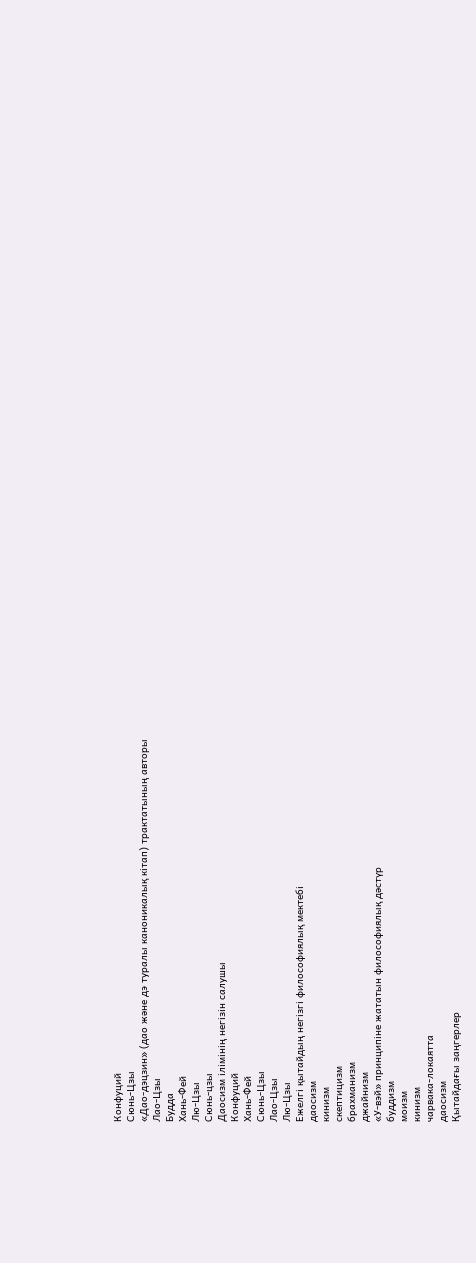Конфуций
Сюнь-Цзы
«Дао-дэцзин» (дао және дэ туралы каноникалық кітап) трактатының авторы
Лао-Цзы
Будда
Хань-Фей
Лю-Цзы
Сюнь-цзы
Даосизм ілімінің негізін салушы
Конфуций
Хань-Фей
Сюнь-Цзы
Лао-Цзы
Лю-Цзы
Ежелгі қытайдың негізгі философиялық мектебі
даосизм
кинизм
скептицизм
брахманизм
джайнизм
«У-вэй» принципіне жататын философиялық дәстүр
буддизм
моизм
кинизм
чарвака-локаятта
даосизм
Қытайдағы заңгерлер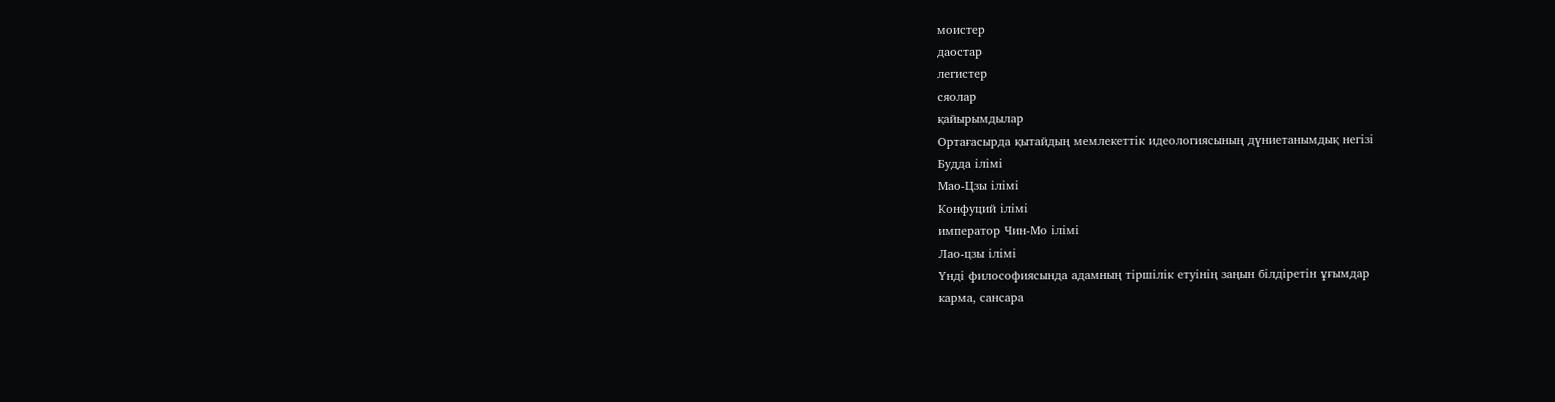моистер
даостар
легистер
сяолар
қайырымдылар
Ортағасырда қытайдың мемлекеттік идеологиясының дүниетанымдық негізі
Будда ілімі
Мао-Цзы ілімі
Конфуций ілімі
император Чин-Мо ілімі
Лао-цзы ілімі
Үнді философиясында адамның тіршілік етуінің заңын білдіретін ұғымдар
карма, сансара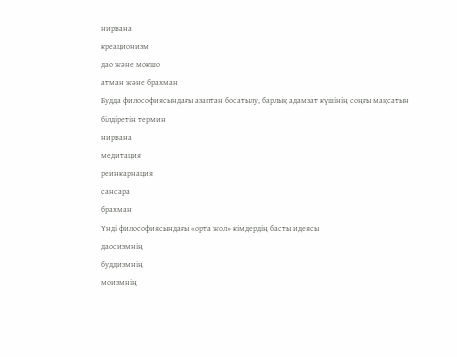нирвана
креационизм
дао және мокшо
атман және брахман
Будда философиясындағы азаптан босатылу, барлық адамзат күшінің соңғы мақсатын
білдіретін термин
нирвана
медитация
реинкарнация
сансара
брахман
Үнді философиясындағы «орта жол» кімдердің басты идеясы
даосизмнің
буддизмнің
моизмнің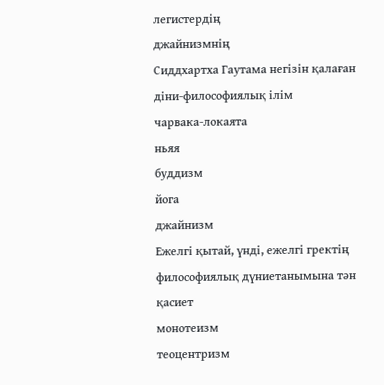легистердің
джайнизмнің
Сиддхартха Гаутама негізін қалаған діни-философиялық ілім
чарвака-локаята
ньяя
буддизм
йога
джайнизм
Ежелгі қытай, үнді, ежелгі гректің философиялық дүниетанымына тән қасиет
монотеизм
теоцентризм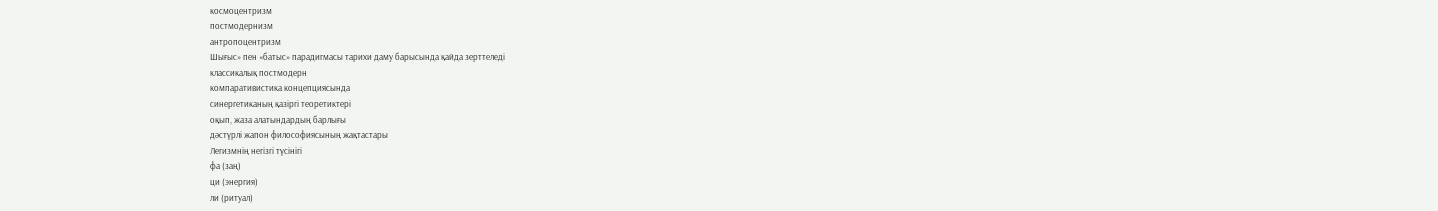космоцентризм
постмодернизм
антропоцентризм
Шығыс» пен «батыс» парадигмасы тарихи даму барысында қайда зерттеледі
классикалық постмодерн
компаративистика концепциясында
синергетиканың қазіргі теоретиктері
оқып, жаза алатындардың барлығы
дәстүрлі жапон философиясының жақтастары
Легизмнің негізгі түсінігі
фа (заң)
ци (энергия)
ли (ритуал)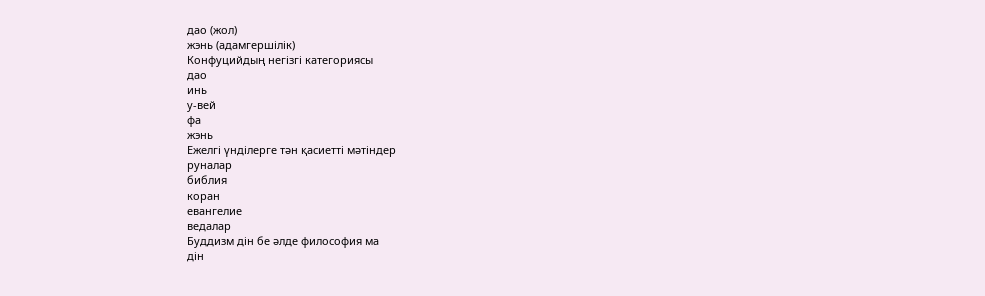дао (жол)
жэнь (адамгершілік)
Конфуцийдың негізгі категориясы
дао
инь
у-вей
фа
жэнь
Ежелгі үнділерге тән қасиетті мәтіндер
руналар
библия
коран
евангелие
ведалар
Буддизм дін бе әлде философия ма
дін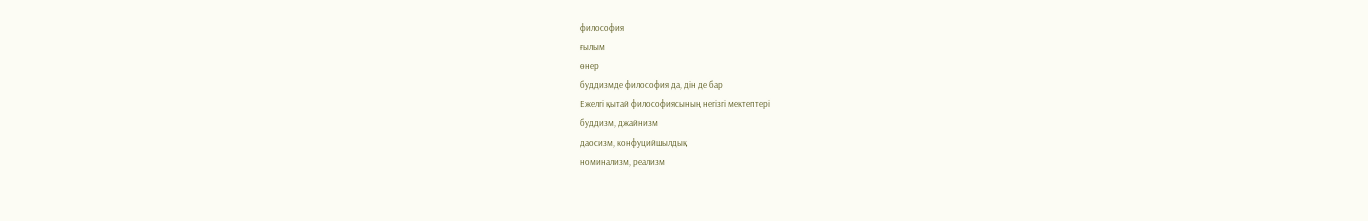философия
ғылым
өнер
буддизмде философия да, дін де бар
Ежелгі қытай философиясының негізгі мектептері
буддизм, джайнизм
даосизм, конфуцийшылдық
номинализм, реализм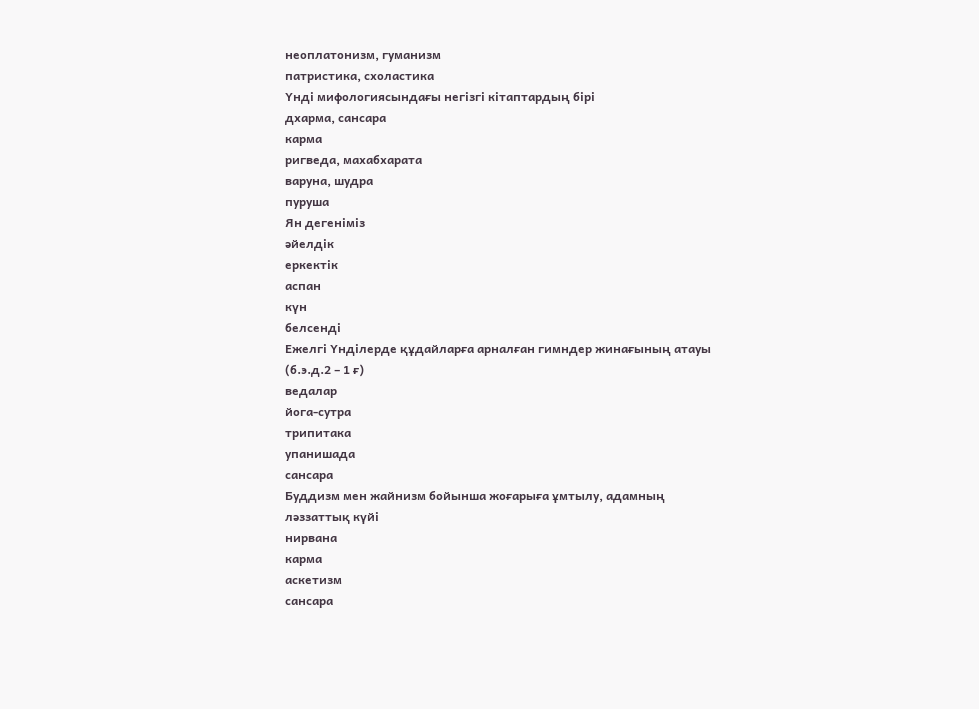неоплатонизм, гуманизм
патристика, схоластика
Үнді мифологиясындағы негізгі кітаптардың бірі
дхарма, сансара
карма
ригведа, махабхарата
варуна, шудра
пуруша
Ян дегеніміз
әйелдік
еркектік
аспан
күн
белсенді
Ежелгі Үнділерде құдайларға арналған гимндер жинағының атауы (б.э.д.2 – 1 ғ)
ведалар
йога-сутра
трипитака
упанишада
сансара
Буддизм мен жайнизм бойынша жоғарыға ұмтылу, адамның ләззаттық күйі
нирвана
карма
аскетизм
сансара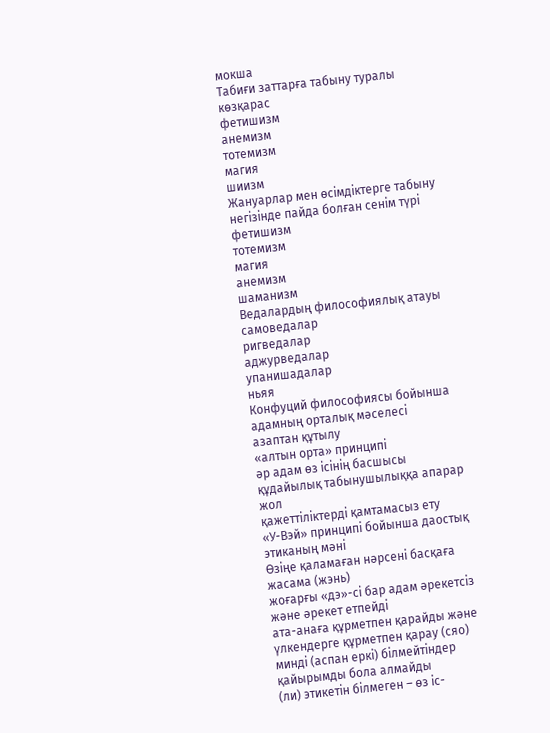мокша
Табиғи заттарға табыну туралы көзқарас
фетишизм
анемизм
тотемизм
магия
шиизм
Жануарлар мен өсімдіктерге табыну негізінде пайда болған сенім түрі
фетишизм
тотемизм
магия
анемизм
шаманизм
Ведалардың философиялық атауы
самоведалар
ригведалар
аджурведалар
упанишадалар
ньяя
Конфуций философиясы бойынша адамның орталық мәселесі
азаптан құтылу
«алтын орта» принципі
әр адам өз ісінің басшысы
құдайылық табынушылыққа апарар жол
қажеттіліктерді қамтамасыз ету
«У-Вэй» принципі бойынша даостық этиканың мәні
Өзіңе қаламаған нәрсені басқаға жасама (жэнь)
жоғарғы «дэ»-сі бар адам әрекетсіз және әрекет етпейді
ата-анаға құрметпен қарайды және үлкендерге құрметпен қарау (сяо)
минді (аспан еркі) білмейтіндер қайырымды бола алмайды
(ли) этикетін білмеген – өз іс-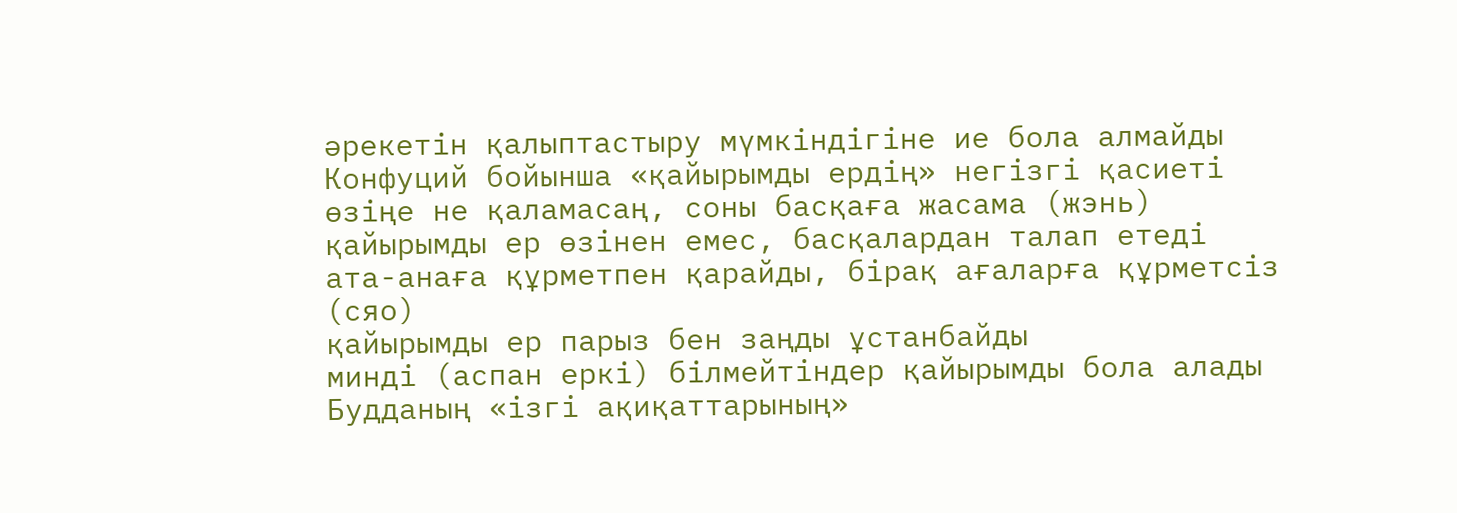әрекетін қалыптастыру мүмкіндігіне ие бола алмайды
Конфуций бойынша «қайырымды ердің» негізгі қасиеті
өзіңе не қаламасаң, соны басқаға жасама (жэнь)
қайырымды ер өзінен емес, басқалардан талап етеді
ата-анаға құрметпен қарайды, бірақ ағаларға құрметсіз (сяо)
қайырымды ер парыз бен заңды ұстанбайды
минді (аспан еркі) білмейтіндер қайырымды бола алады
Будданың «ізгі ақиқаттарының»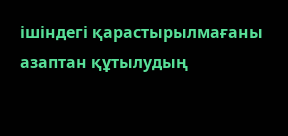ішіндегі қарастырылмағаны
азаптан құтылудың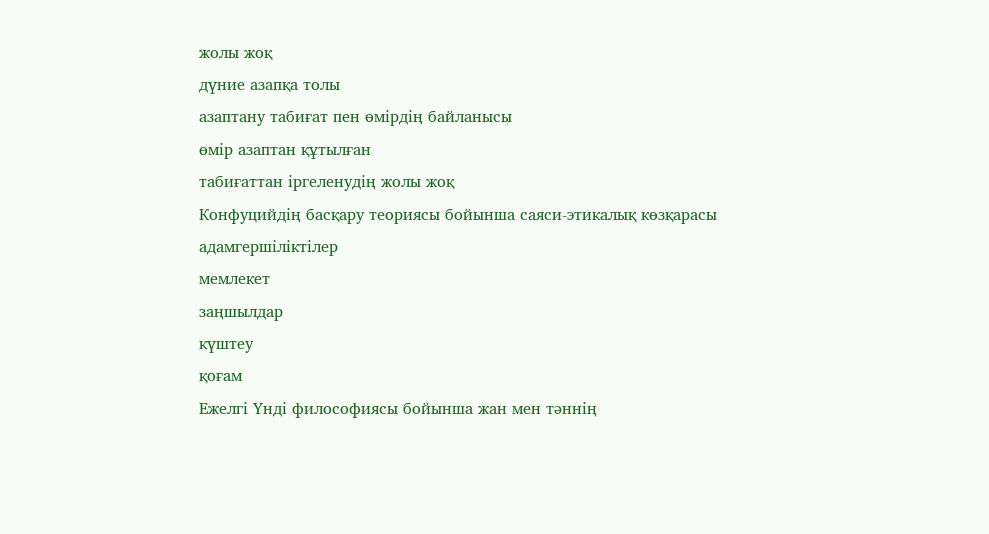жолы жоқ
дүние азапқа толы
азаптану табиғат пен өмірдің байланысы
өмір азаптан құтылған
табиғаттан іргеленудің жолы жоқ
Конфуцийдің басқару теориясы бойынша саяси-этикалық көзқарасы
адамгершіліктілер
мемлекет
заңшылдар
күштеу
қоғам
Ежелгі Үнді философиясы бойынша жан мен тәннің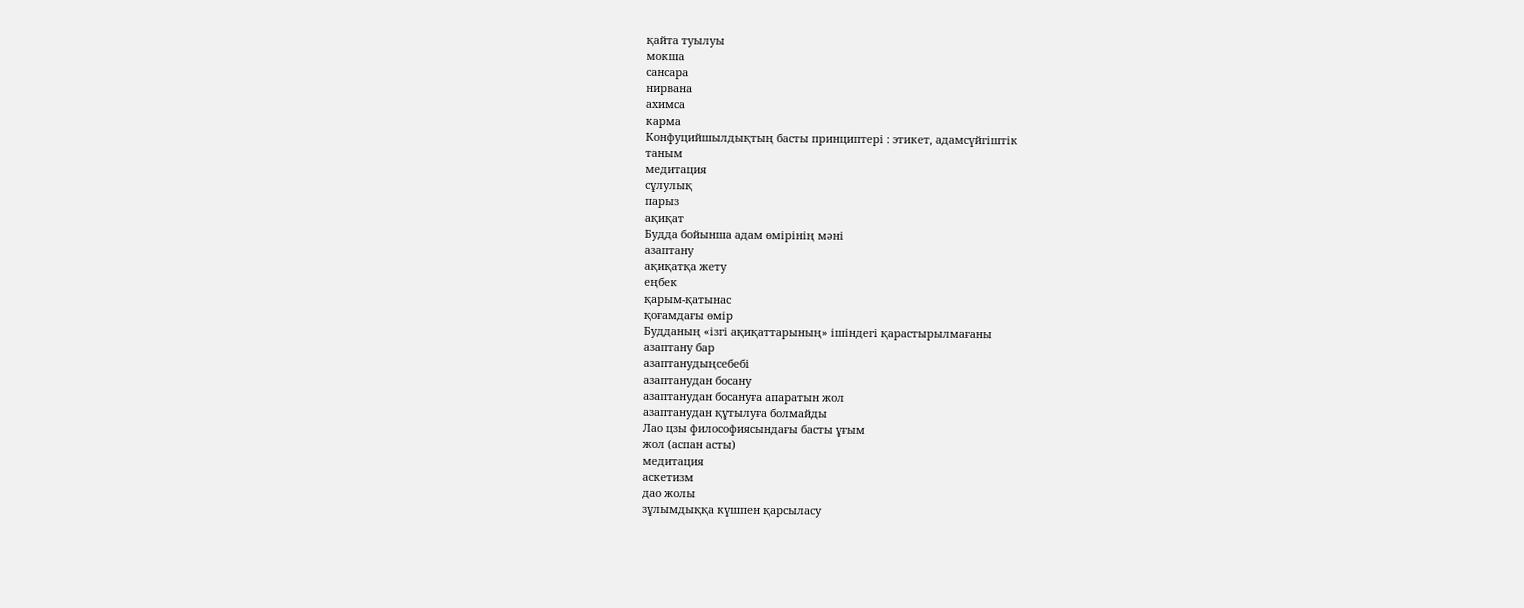қайта туылуы
мокша
сансара
нирвана
ахимса
карма
Конфуцийшылдықтың басты принциптері : этикет, адамсүйгіштік
таным
медитация
сұлулық
парыз
ақиқат
Будда бойынша адам өмірінің мәні
азаптану
ақиқатқа жету
еңбек
қарым-қатынас
қоғамдағы өмір
Будданың «ізгі ақиқаттарының» ішіндегі қарастырылмағаны
азаптану бар
азаптанудыңсебебi
азаптанудан босану
азаптанудан босануға апаратын жол
азаптанудан құтылуға болмайды
Лао цзы философиясындағы басты ұғым
жол (аспан асты)
медитация
аскетизм
дао жолы
зұлымдыққа күшпен қарсыласу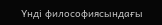Үнді философиясындағы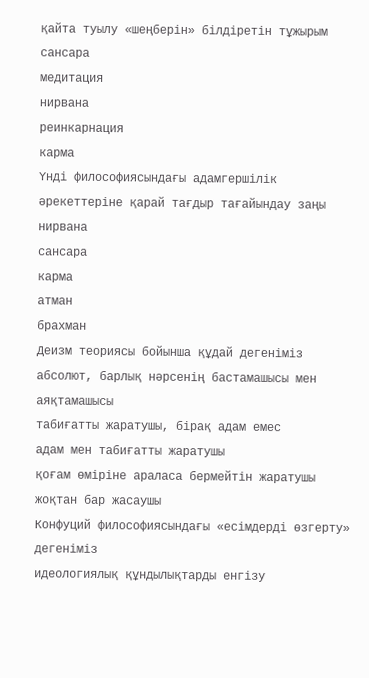қайта туылу «шеңберін» білдіретін тұжырым
сансара
медитация
нирвана
реинкарнация
карма
Үнді философиясындағы адамгершілік әрекеттеріне қарай тағдыр тағайындау заңы
нирвана
сансара
карма
атман
брахман
Деизм теориясы бойынша құдай дегеніміз
абсолют, барлық нәрсенің бастамашысы мен аяқтамашысы
табиғатты жаратушы, бірақ адам емес
адам мен табиғатты жаратушы
қоғам өміріне араласа бермейтін жаратушы
жоқтан бар жасаушы
Конфуций философиясындағы «есімдерді өзгерту» дегеніміз
идеологиялық құндылықтарды енгізу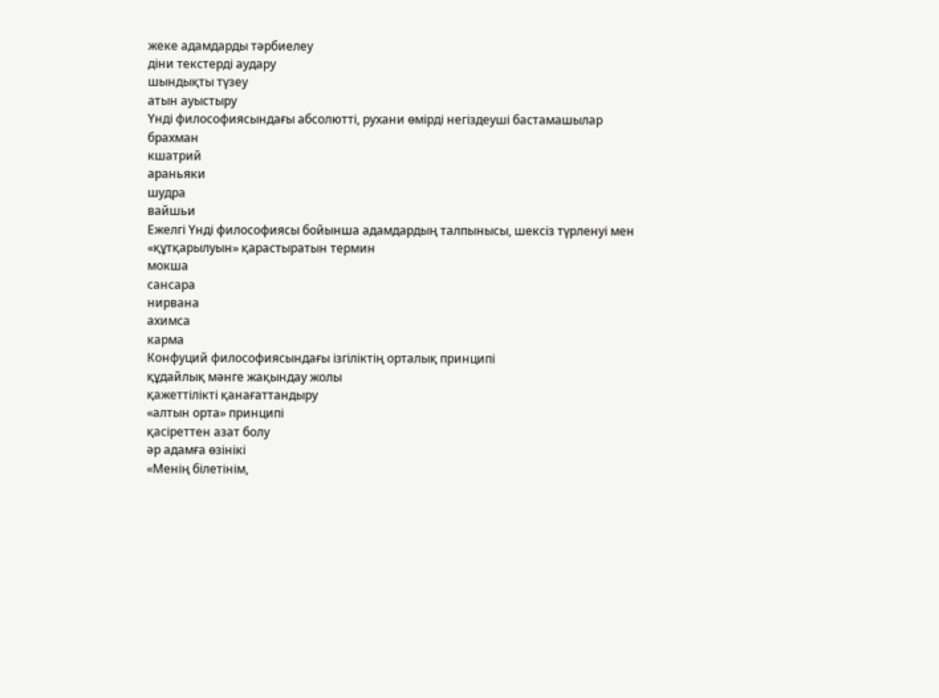жеке адамдарды тәрбиелеу
діни текстерді аудару
шындықты түзеу
атын ауыстыру
Үнді философиясындағы абсолютті, рухани өмірді негіздеуші бастамашылар
брахман
кшатрий
араньяки
шудра
вайшьи
Ежелгі Үнді философиясы бойынша адамдардың талпынысы, шексіз түрленуі мен
«құтқарылуын» қарастыратын термин
мокша
сансара
нирвана
ахимса
карма
Конфуций философиясындағы ізгіліктің орталық принципі
құдайлық мәнге жақындау жолы
қажеттілікті қанағаттандыру
«алтын орта» принципі
қасіреттен азат болу
әр адамға өзінікі
«Менің білетінім,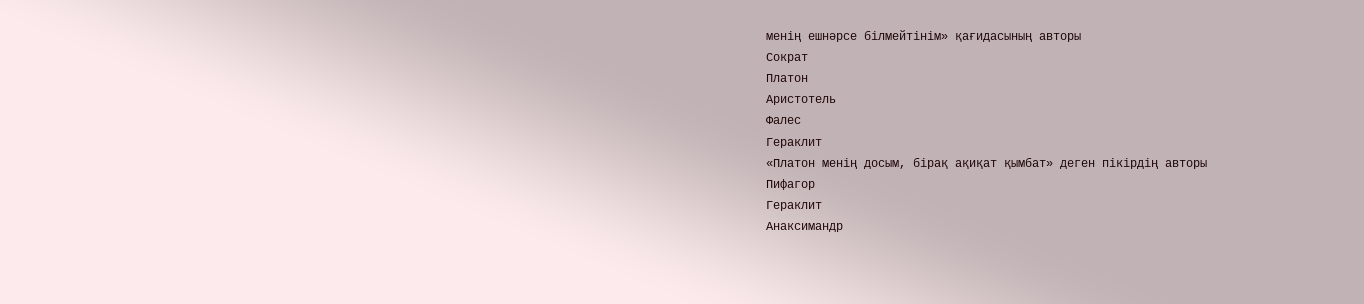менің ешнәрсе білмейтінім» қағидасының авторы
Сократ
Платон
Аристотель
Фалес
Гераклит
«Платон менің досым, бірақ ақиқат қымбат» деген пікірдің авторы
Пифагор
Гераклит
Анаксимандр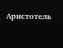Аристотель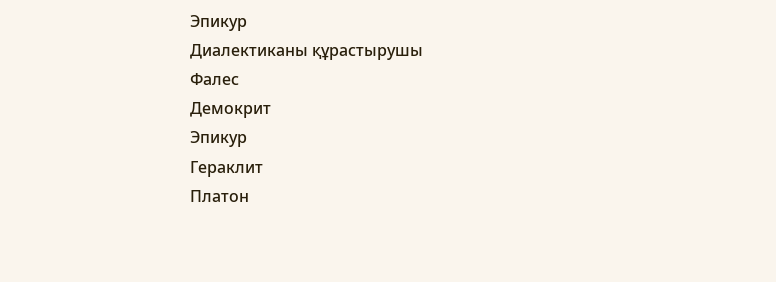Эпикур
Диалектиканы құрастырушы
Фалес
Демокрит
Эпикур
Гераклит
Платон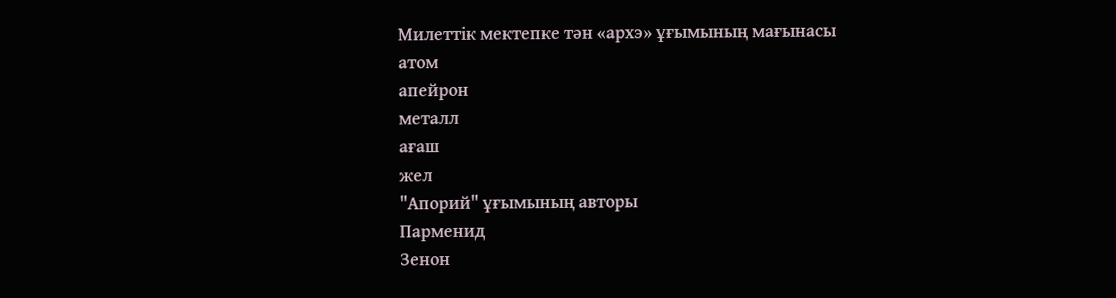Милеттік мектепке тән «архэ» ұғымының мағынасы
атом
апейрон
металл
ағаш
жел
"Апорий" ұғымының авторы
Парменид
Зенон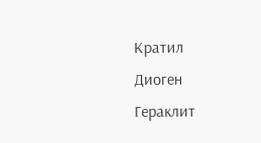Кратил
Диоген
Гераклит